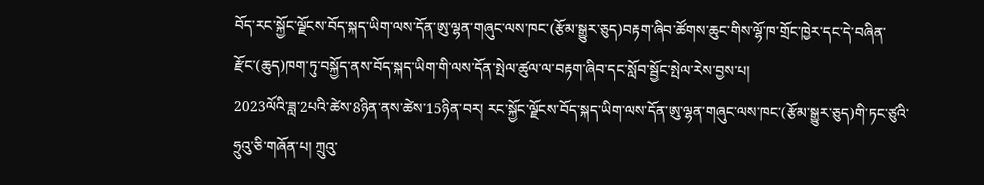བོད་རང་སྐྱོང་ལྗོངས་བོད་སྐད་ཡིག་ལས་དོན་ཨུ་ལྷན་གཞུང་ལས་ཁང་(རྩོམ་སྒྱུར་ཅུད)བརྟག་ཞིབ་ཚོགས་ཆུང་གིས་ལྷོ་ཁ་གྲོང་ཁྱེར་དང་དེ་བཞིན་རྫོང་(ཆུད)ཁག་ཏུ་བསྐྱོད་ནས་བོད་སྐད་ཡིག་གི་ལས་དོན་སྤེལ་ཚུལ་ལ་བརྟག་ཞིབ་དང་སློབ་སྦྱོང་སྤེལ་རེས་བྱས་པ།
2023ལོའི་ཟླ་2པའི་ཚེས་8ཉིན་ནས་ཚེས་15ཉིན་བར། རང་སྐྱོང་ལྗོངས་བོད་སྐད་ཡིག་ལས་དོན་ཨུ་ལྷན་གཞུང་ལས་ཁང་(རྩོམ་སྒྱུར་ཅུད)གི་ཏང་ཙུའི་ཧྲུའུ་ཅི་གཞོན་པ། ཀྲུའུ་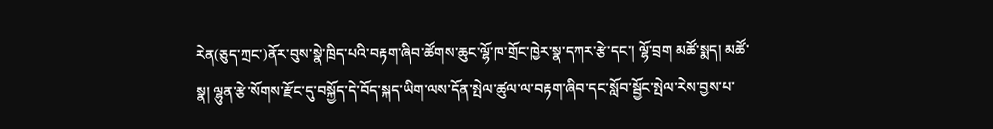རེན(ཅུད་ཀྲང་)ནོར་བུས་སྣེ་ཁྲིད་པའི་བརྟག་ཞིབ་ཚོགས་ཆུང་ལྷོ་ཁ་གྲོང་ཁྱེར་སྣ་དཀར་རྩེ་དང་། ལྷོ་བྲག མཚོ་སྨད། མཚོ་སྣ། ལྷུན་རྩེ་སོགས་རྫོང་དུ་བསྐྱོད་དེ་བོད་སྐད་ཡིག་ལས་དོན་སྤེལ་ཚུལ་ལ་བརྟག་ཞིབ་དང་སློབ་སྦྱོང་སྤེལ་རེས་བྱས་པ་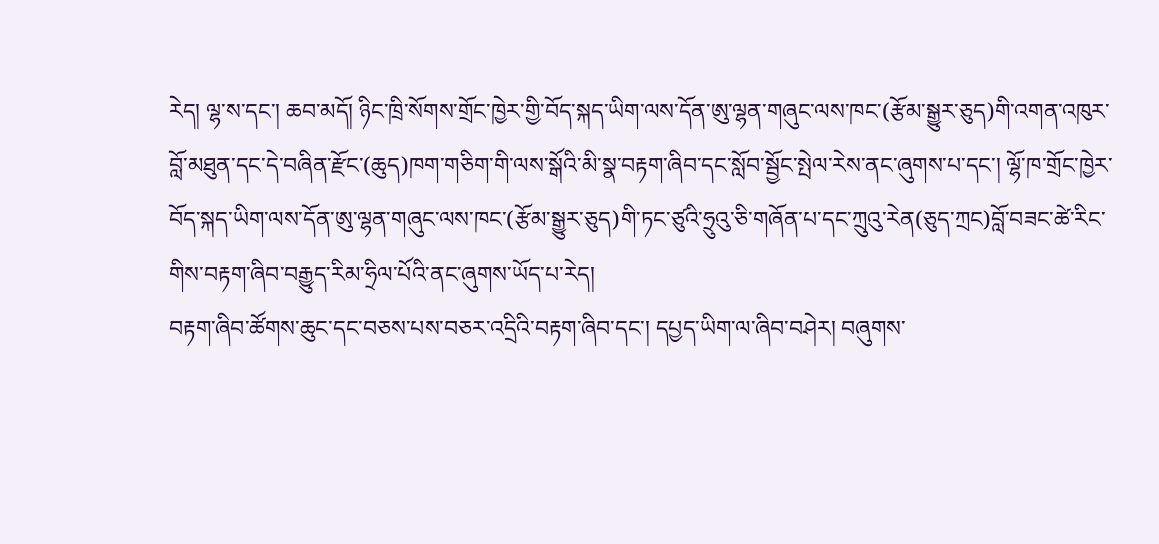རེད། ལྷ་ས་དང་། ཆབ་མདོ། ཉིང་ཁྲི་སོགས་གྲོང་ཁྱེར་གྱི་བོད་སྐད་ཡིག་ལས་དོན་ཨུ་ལྷན་གཞུང་ལས་ཁང་(རྩོམ་སྒྱུར་ཅུད)གི་འགན་འཁུར་བློ་མཐུན་དང་དེ་བཞིན་རྫོང་(ཆུད)ཁག་གཅིག་གི་ལས་སྒོའི་མི་སྣ་བརྟག་ཞིབ་དང་སློབ་སྦྱོང་སྤེལ་རེས་ནང་ཞུགས་པ་དང་། ལྷོ་ཁ་གྲོང་ཁྱེར་བོད་སྐད་ཡིག་ལས་དོན་ཨུ་ལྷན་གཞུང་ལས་ཁང་(རྩོམ་སྒྱུར་ཅུད)གི་ཏང་ཙུའི་ཧྲུའུ་ཅི་གཞོན་པ་དང་ཀྲུའུ་རེན(ཅུད་ཀྲང)བློ་བཟང་ཚེ་རིང་གིས་བརྟག་ཞིབ་བརྒྱུད་རིམ་ཧྲིལ་པོའི་ནང་ཞུགས་ཡོད་པ་རེད།
བརྟག་ཞིབ་ཚོགས་ཆུང་དང་བཅས་པས་བཅར་འདྲིའི་བརྟག་ཞིབ་དང་། དཔྱད་ཡིག་ལ་ཞིབ་བཤེར། བཞུགས་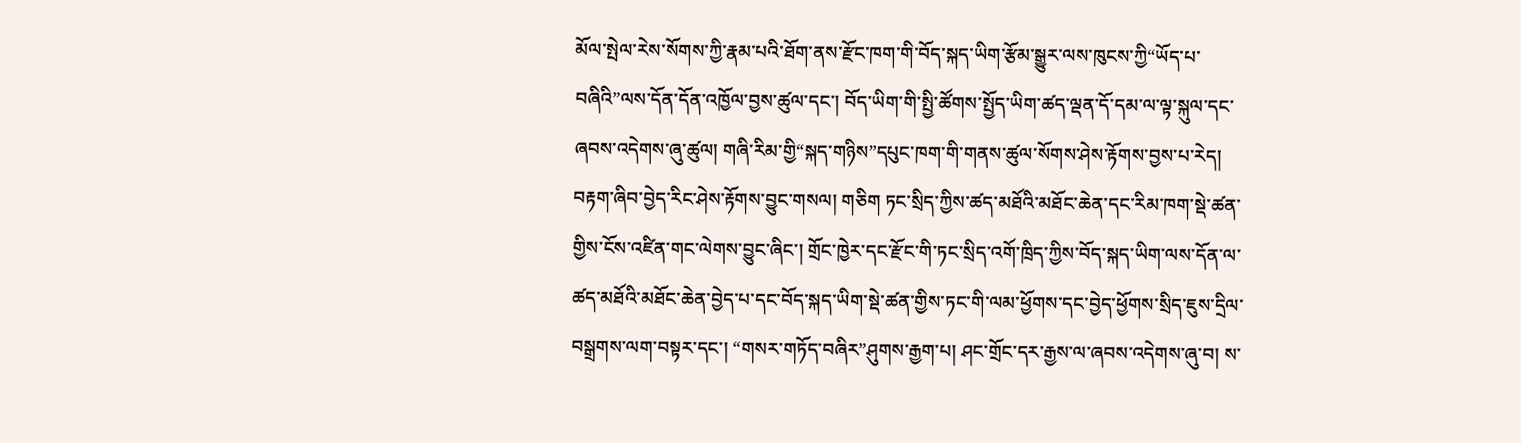མོལ་སྤེལ་རེས་སོགས་ཀྱི་རྣམ་པའི་ཐོག་ནས་རྫོང་ཁག་གི་བོད་སྐད་ཡིག་རྩོམ་སྒྱུར་ལས་ཁུངས་ཀྱི“ཡོད་པ་བཞིའི”ལས་དོན་དོན་འཁྱོལ་བྱས་ཚུལ་དང་། བོད་ཡིག་གི་སྤྱི་ཚོགས་སྤྱོད་ཡིག་ཚད་ལྡན་དོ་དམ་ལ་ལྟ་སྐུལ་དང་ཞབས་འདེགས་ཞུ་ཚུལ། གཞི་རིམ་གྱི“སྐད་གཉིས”དཔུང་ཁག་གི་གནས་ཚུལ་སོགས་ཤེས་རྟོགས་བྱས་པ་རེད།
བརྟག་ཞིབ་བྱེད་རིང་ཤེས་རྟོགས་བྱུང་གསལ། གཅིག ཏང་སྲིད་ཀྱིས་ཚད་མཐོའི་མཐོང་ཆེན་དང་རིམ་ཁག་སྡེ་ཚན་གྱིས་ངོས་འཛིན་གང་ལེགས་བྱུང་ཞིང་། གྲོང་ཁྱེར་དང་རྫོང་གི་ཏང་སྲིད་འགོ་ཁྲིད་ཀྱིས་བོད་སྐད་ཡིག་ལས་དོན་ལ་ཚད་མཐོའི་མཐོང་ཆེན་བྱེད་པ་དང་བོད་སྐད་ཡིག་སྡེ་ཚན་གྱིས་ཏང་གི་ལམ་ཕྱོགས་དང་བྱེད་ཕྱོགས་སྲིད་ཇུས་དྲིལ་བསྒྲགས་ལག་བསྟར་དང་། “གསར་གཏོད་བཞིར”ཤུགས་རྒྱག་པ། ཤང་གྲོང་དར་རྒྱས་ལ་ཞབས་འདེགས་ཞུ་བ། ས་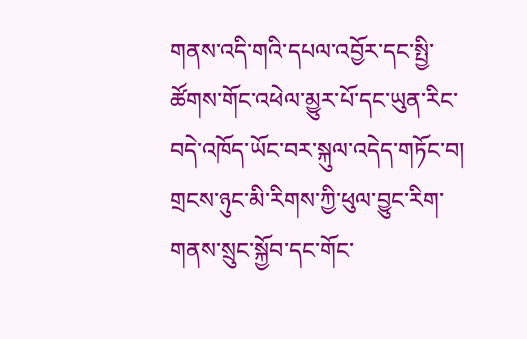གནས་འདི་གའི་དཔལ་འབྱོར་དང་སྤྱི་ཚོགས་གོང་འཕེལ་མྱུར་པོ་དང་ཡུན་རིང་བདེ་འཁོད་ཡོང་བར་སྐུལ་འདེད་གཏོང་བ། གྲངས་ཉུང་མི་རིགས་ཀྱི་ཕུལ་བྱུང་རིག་གནས་སྲུང་སྐྱོབ་དང་གོང་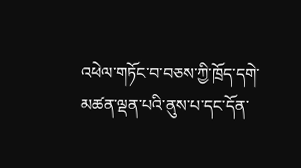འཕེལ་གཏོང་བ་བཅས་ཀྱི་ཁྲོད་དགེ་མཚན་ལྡན་པའི་ནུས་པ་དང་དོན་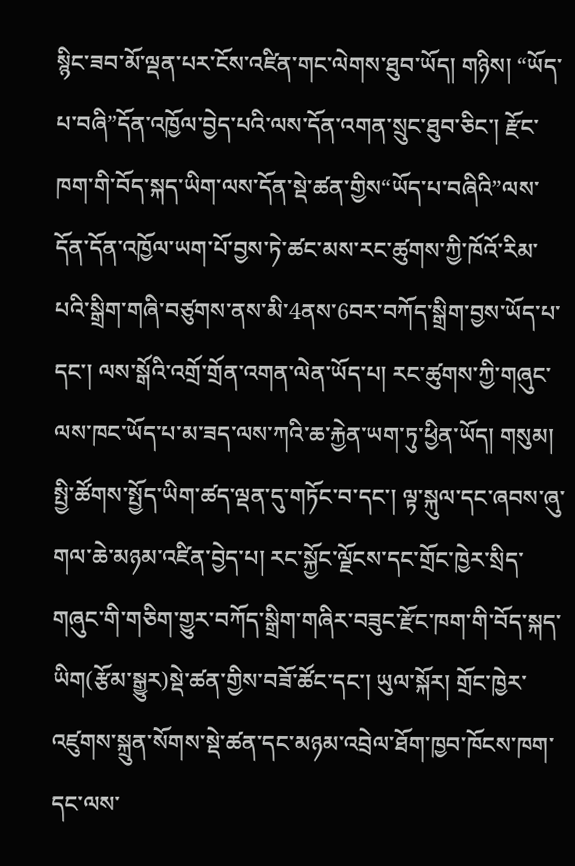སྙིང་ཟབ་མོ་ལྡན་པར་ངོས་འཛིན་གང་ལེགས་ཐུབ་ཡོད། གཉིས། “ཡོད་པ་བཞི”དོན་འཁྱོལ་བྱེད་པའི་ལས་དོན་འགན་སྲུང་ཐུབ་ཅིང་། རྫོང་ཁག་གི་བོད་སྐད་ཡིག་ལས་དོན་སྡེ་ཚན་གྱིས“ཡོད་པ་བཞིའི”ལས་དོན་དོན་འཁྱོལ་ཡག་པོ་བྱས་ཏེ་ཚང་མས་རང་ཚུགས་ཀྱི་ཁོའོ་རིམ་པའི་སྒྲིག་གཞི་བཙུགས་ནས་མི་4ནས་6བར་བཀོད་སྒྲིག་བྱས་ཡོད་པ་དང་། ལས་སྒོའི་འགྲོ་གྲོན་འགན་ལེན་ཡོད་པ། རང་ཚུགས་ཀྱི་གཞུང་ལས་ཁང་ཡོད་པ་མ་ཟད་ལས་ཀའི་ཆ་རྐྱེན་ཡག་ཏུ་ཕྱིན་ཡོད། གསུམ། སྤྱི་ཚོགས་སྤྱོད་ཡིག་ཚད་ལྡན་དུ་གཏོང་བ་དང་། ལྟ་སྐུལ་དང་ཞབས་ཞུ་གལ་ཆེ་མཉམ་འཛིན་བྱེད་པ། རང་སྐྱོང་ལྗོངས་དང་གྲོང་ཁྱེར་སྲིད་གཞུང་གི་གཅིག་གྱུར་བཀོད་སྒྲིག་གཞིར་བཟུང་རྫོང་ཁག་གི་བོད་སྐད་ཡིག(རྩོམ་སྒྱུར)སྡེ་ཚན་གྱིས་བཟོ་ཚོང་དང་། ཡུལ་སྐོར། གྲོང་ཁྱེར་འཛུགས་སྐྲུན་སོགས་སྡེ་ཚན་དང་མཉམ་འབྲེལ་ཐོག་ཁྱབ་ཁོངས་ཁག་དང་ལས་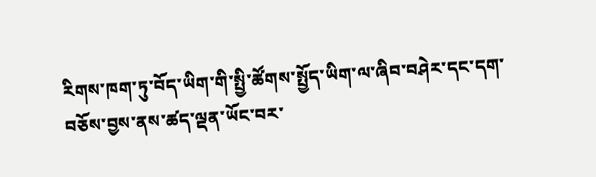རིགས་ཁག་ཏུ་བོད་ཡིག་གི་སྤྱི་ཚོགས་སྤྱོད་ཡིག་ལ་ཞིབ་བཤེར་དང་དག་བཅོས་བྱས་ནས་ཚད་ལྡན་ཡོང་བར་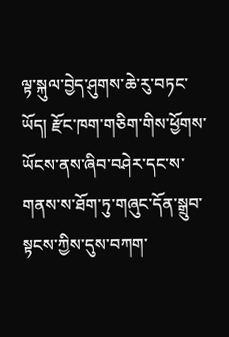ལྟ་སྐུལ་བྱེད་ཤུགས་ཆེ་རུ་བཏང་ཡོད། རྫོང་ཁག་གཅིག་གིས་ཕྱོགས་ཡོངས་ནས་ཞིབ་བཤེར་དང་ས་གནས་ས་ཐོག་ཏུ་གཞུང་དོན་སྒྲུབ་སྟངས་ཀྱིས་དུས་བཀག་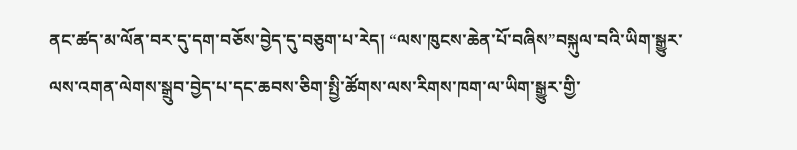ནང་ཚད་མ་ལོན་བར་དུ་དག་བཅོས་བྱེད་དུ་བཅུག་པ་རེད། “ལས་ཁུངས་ཆེན་པོ་བཞིས”བསྐུལ་བའི་ཡིག་སྒྱུར་ལས་འགན་ལེགས་སྒྲུབ་བྱེད་པ་དང་ཆབས་ཅིག་སྤྱི་ཚོགས་ལས་རིགས་ཁག་ལ་ཡིག་སྒྱུར་གྱི་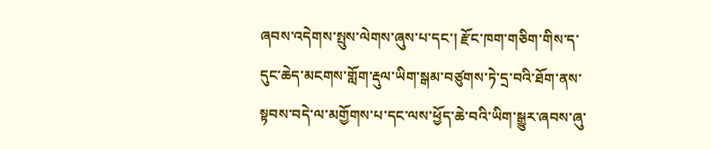ཞབས་འདེགས་སྤུས་ལེགས་ཞུས་པ་དང་། རྫོང་ཁག་གཅིག་གིས་ད་དུང་ཆེད་མངགས་གློག་རྡུལ་ཡིག་སྒམ་བཙུགས་ཏེ་དྲ་བའི་ཐོག་ནས་སྟབས་བདེ་ལ་མགྱོགས་པ་དང་ལས་ཕྱོད་ཆེ་བའི་ཡིག་སྒྱུར་ཞབས་ཞུ་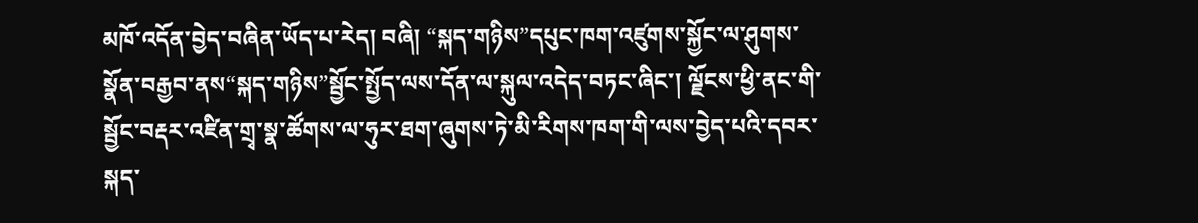མཁོ་འདོན་བྱེད་བཞིན་ཡོད་པ་རེད། བཞི། “སྐད་གཉིས”དཔུང་ཁག་འཛུགས་སྐྱོང་ལ་ཤུགས་སྣོན་བརྒྱབ་ནས“སྐད་གཉིས”སྦྱོང་སྤྱོད་ལས་དོན་ལ་སྐུལ་འདེད་བཏང་ཞིང་། ལྗོངས་ཕྱི་ནང་གི་སྦྱོང་བརྡར་འཛིན་གྲྭ་སྣ་ཚོགས་ལ་ཧུར་ཐག་ཞུགས་ཏེ་མི་རིགས་ཁག་གི་ལས་བྱེད་པའི་དབར་སྐད་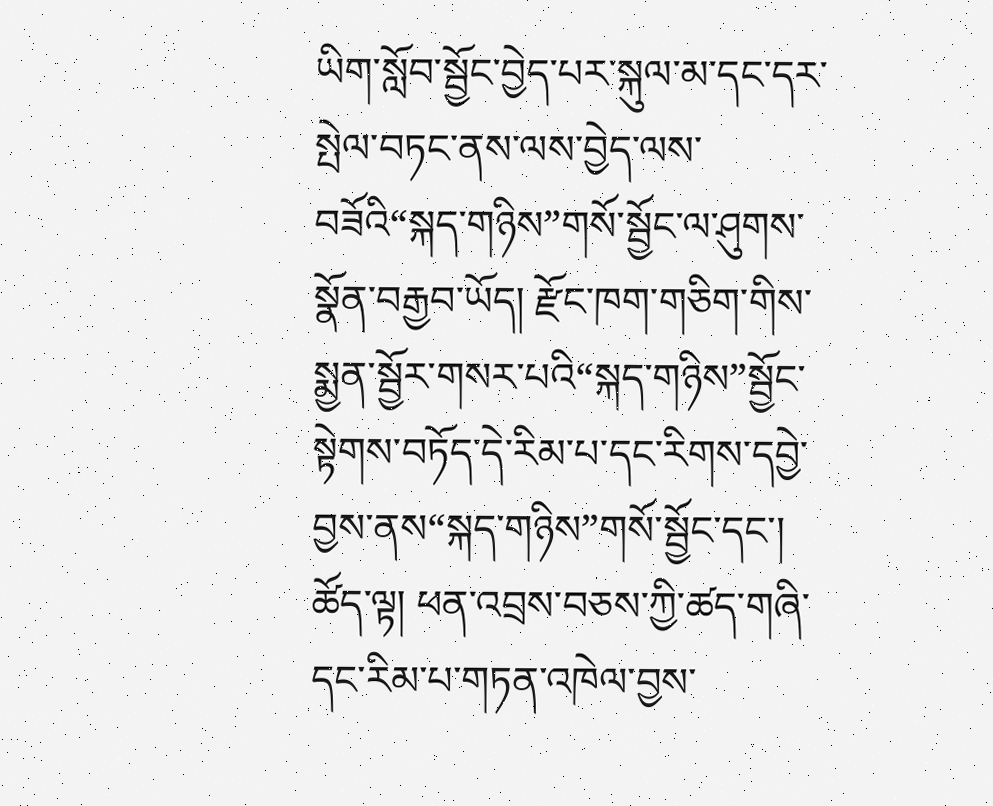ཡིག་སློབ་སྦྱོང་བྱེད་པར་སྐུལ་མ་དང་དར་སྤེལ་བཏང་ནས་ལས་བྱེད་ལས་བཟོའི“སྐད་གཉིས”གསོ་སྦྱོང་ལ་ཤུགས་སྣོན་བརྒྱབ་ཡོད། རྫོང་ཁག་གཅིག་གིས་སྨྱན་སྦྱོར་གསར་པའི“སྐད་གཉིས”སྦྱོང་སྟེགས་བཏོད་དེ་རིམ་པ་དང་རིགས་དབྱེ་བྱས་ནས“སྐད་གཉིས”གསོ་སྦྱོང་དང་། ཚོད་ལྟ། ཕན་འབྲས་བཅས་ཀྱི་ཚད་གཞི་དང་རིམ་པ་གཏན་འཁེལ་བྱས་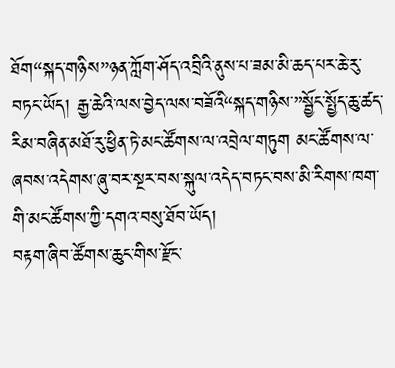ཐོག“སྐད་གཉིས”ཉན་ཀློག་ཤོད་འབྲིའི་ནུས་པ་ཟམ་མི་ཆད་པར་ཆེ་རུ་བཏང་ཡོད། རྒྱ་ཆེའི་ལས་བྱེད་ལས་བཟོའི“སྐད་གཉིས་”སྦྱོང་སྤྱོད་ཆུ་ཚད་རིམ་བཞིན་མཐོ་རུ་ཕྱིན་ཏེ་མང་ཚོགས་ལ་འབྲེལ་གཏུག མང་ཚོགས་ལ་ཞབས་འདེགས་ཞུ་བར་སྔར་བས་སྐུལ་འདེད་བཏང་བས་མི་རིགས་ཁག་གི་མང་ཚོགས་ཀྱི་དགའ་བསུ་ཐོབ་ཡོད།
བརྟག་ཞིབ་ཚོགས་ཆུང་གིས་རྫོང་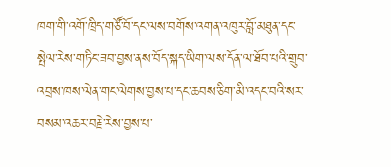ཁག་གི་འགོ་ཁྲིད་གཙོ་བོ་དང་ལས་བགོས་འགན་འཁུར་བློ་མཐུན་དང་སྤེལ་རེས་གཏིང་ཟབ་བྱས་ནས་བོད་སྐད་ཡིག་ལས་དོན་ལ་ཐོབ་པའི་གྲུབ་འབྲས་ཁས་ལེན་གང་ལེགས་བྱས་པ་དང་ཆབས་ཅིག་མི་འདང་བའི་སར་བསམ་འཆར་བརྗེ་རེས་བྱས་པ་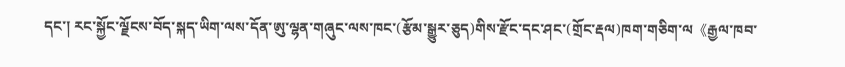དང་། རང་སྐྱོང་ལྗོངས་བོད་སྐད་ཡིག་ལས་དོན་ཨུ་ལྷན་གཞུང་ལས་ཁང་(རྩོམ་སྒྱུར་ཅུད)གིས་རྫོང་དང་ཤང་(གྲོང་རྡལ)ཁག་གཅིག་ལ《རྒྱལ་ཁབ་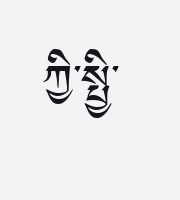ཀྱི་སྤྱི་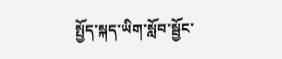སྤྱོད་སྐད་ཡིག་སློབ་སྦྱོང་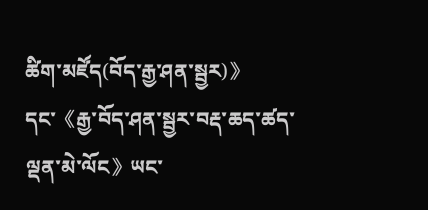ཚིག་མཛོད(བོད་རྒྱ་ཤན་སྦྱར)》དང་《རྒྱ་བོད་ཤན་སྦྱར་བརྡ་ཆད་ཚད་ལྡན་མེ་ལོང》ཡང་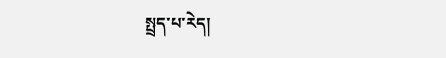སྤྲད་པ་རེད།